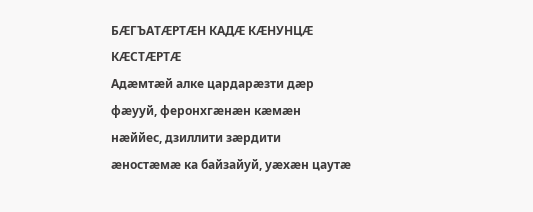БÆГЪАТÆРТÆН КАДÆ КÆНУНЦÆ КÆСТÆРТÆ
Адæмтæй алке цардарæзти дæр фæууй, феронхгæнæн кæмæн нæййес, дзиллити зæрдити æностæмæ ка байзайуй, уæхæн цаутæ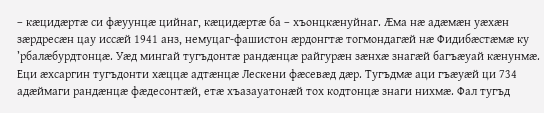– кæцидæртæ си фæуунцæ цийнаг, кæцидæртæ ба – хъонцкæнуйнаг. Æма нæ адæмæн уæхæн зæрдресæн цау иссæй 1941 анз, немуцаг-фашистон æрдонгтæ тогмондагæй нæ Фидибæстæмæ ку ’рбалæбурдтонцæ. Уæд мингай тугъдонтæ рандæнцæ райгурæн зæнхæ знагæй багъæуай кæнунмæ.
Еци æхсаргин тугъдонти хæццæ адтæнцæ Лескени фæсевæд дæр. Тугъдмæ аци гъæуæй ци 734 адæймаги рандæнцæ фæдесонтæй, етæ хъазауатонæй тох кодтонцæ знаги нихмæ. Фал тугъд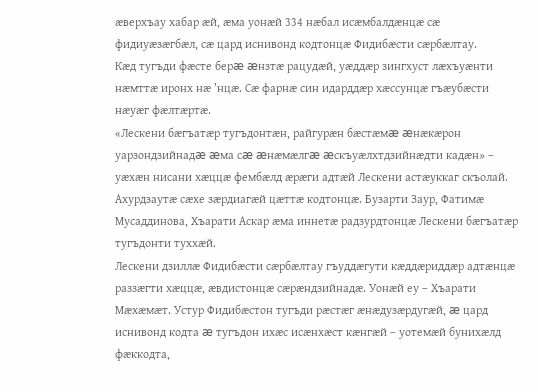æверхъау хабар æй, æма уонæй 334 нæбал исæмбалдæнцæ сæ фидиуæзæгбæл, сæ цард иснивонд кодтонцæ Фидибæсти сæрбæлтау.
Кæд тугъди фæсте берæ æнзтæ рацудæй, уæддæр зингхуст лæхъуæнти нæмттæ иронх нæ ’нцæ. Сæ фарнæ син идарддæр хæссунцæ гъæубæсти нæуæг фæлтæртæ.
«Лескени бæгъатæр тугъдонтæн, райгурæн бæстæмæ æнæкæрон уарзондзийнадæ æма сæ æнæмæлгæ æскъуæлхтдзийнæдти кадæн» – уæхæн нисани хæццæ фембæлд æрæги адтæй Лескени астæуккаг скъолай. Ахурдзаутæ сæхе зæрдиагæй цæттæ кодтонцæ. Бузарти Заур, Фатимæ Мусаддинова, Хъарати Аскар æма иннетæ радзурдтонцæ Лескени бæгъатæр тугъдонти туххæй.
Лескени дзиллæ Фидибæсти сæрбæлтау гъуддæгути кæддæриддæр адтæнцæ раззæгти хæццæ, æвдистонцæ сæрæндзийнадæ. Уонæй еу – Хъарати Мæхæмæт. Устур Фидибæстон тугъди рæстæг æнæдузæрдугæй, æ цард иснивонд кодта æ тугъдон ихæс исæнхæст кæнгæй – уотемæй бунихæлд фæккодта,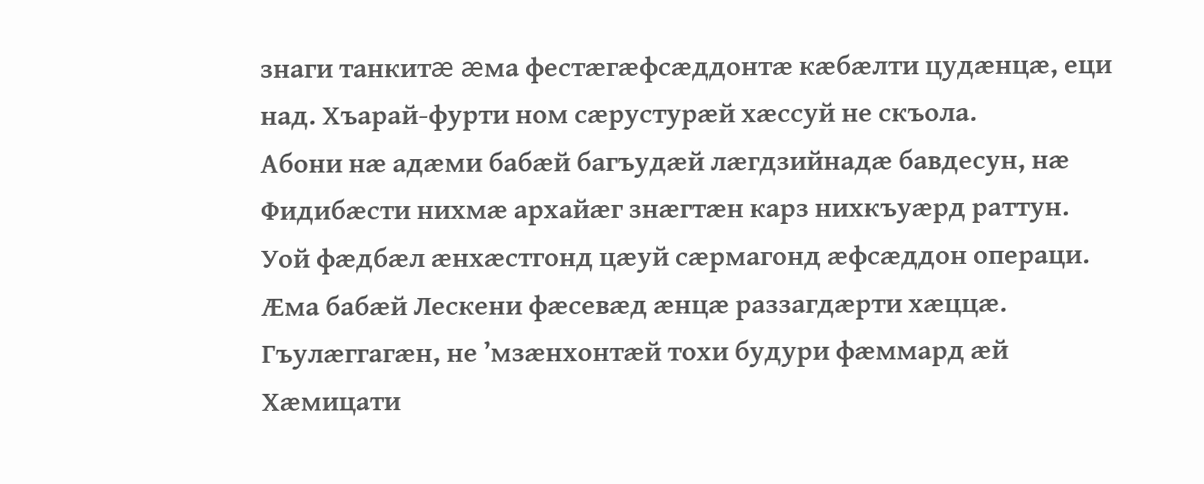знаги танкитæ æма фестæгæфсæддонтæ кæбæлти цудæнцæ, еци над. Хъарай-фурти ном сæрустурæй хæссуй не скъола.
Абони нæ адæми бабæй багъудæй лæгдзийнадæ бавдесун, нæ Фидибæсти нихмæ архайæг знæгтæн карз нихкъуæрд раттун. Уой фæдбæл æнхæстгонд цæуй сæрмагонд æфсæддон операци.
Æма бабæй Лескени фæсевæд æнцæ раззагдæрти хæццæ. Гъулæггагæн, не ’мзæнхонтæй тохи будури фæммард æй Хæмицати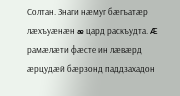Солтан. Знаги нæмуг бæгъатæр лæхъуæнæн æ цард раскъудта. Æ рамæлæти фæсте ин лæвæрд æрцудæй бæрзонд паддзахадон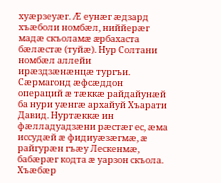хуæрзеуæг. Æ еунæг æдзард хъæболи номбæл, ниййерæг мадæ скъоламæ æрбахаста бæлæстæ (туйæ). Нур Солтани номбæл аллейи ирæздзæнæнцæ тургъи.
Сæрмагонд æфсæддон операций æ тæккæ райдайунæй ба нури уæнгæ архайуй Хъарати Давид. Нуртæккæ ин фæлладуадзæни рæстæг ес, æма иссудæй æ фидиуæзæгмæ, æ райгурæн гъæу Лескенмæ, бабæрæг кодта æ уарзон скъола. Хъæбæр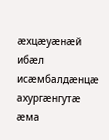æхцæуæнæй ибæл исæмбалдæнцæ ахургæнгутæ æма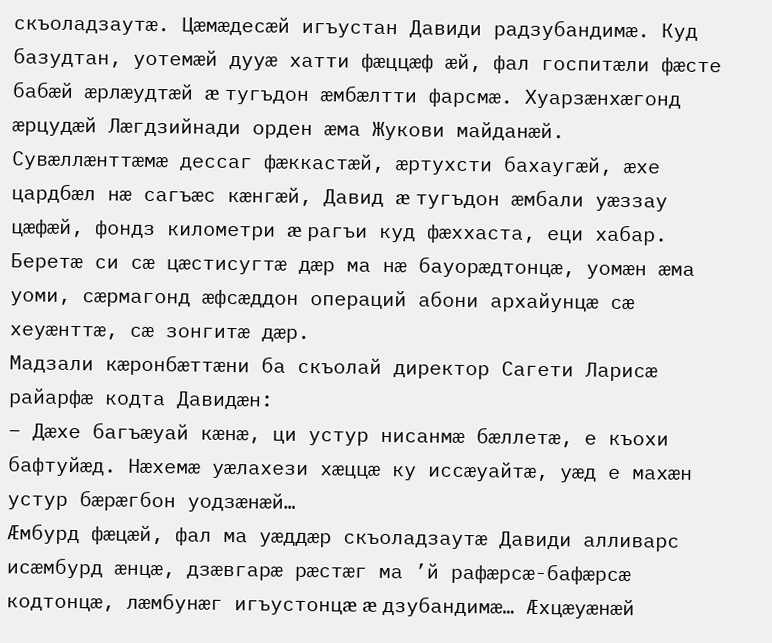скъоладзаутæ. Цæмæдесæй игъустан Давиди радзубандимæ. Куд базудтан, уотемæй дууæ хатти фæццæф æй, фал госпитæли фæсте бабæй æрлæудтæй æ тугъдон æмбæлтти фарсмæ. Хуарзæнхæгонд æрцудæй Лæгдзийнади орден æма Жукови майданæй. Сувæллæнттæмæ дессаг фæккастæй, æртухсти бахаугæй, æхе цардбæл нæ сагъæс кæнгæй, Давид æ тугъдон æмбали уæззау цæфæй, фондз километри æ рагъи куд фæххаста, еци хабар. Беретæ си сæ цæстисугтæ дæр ма нæ бауорæдтонцæ, уомæн æма уоми, сæрмагонд æфсæддон операций абони архайунцæ сæ хеуæнттæ, сæ зонгитæ дæр.
Мадзали кæронбæттæни ба скъолай директор Сагети Ларисæ райарфæ кодта Давидæн:
– Дæхе багъæуай кæнæ, ци устур нисанмæ бæллетæ, е къохи бафтуйæд. Нæхемæ уæлахези хæццæ ку иссæуайтæ, уæд е махæн устур бæрæгбон уодзæнæй…
Æмбурд фæцæй, фал ма уæддæр скъоладзаутæ Давиди алливарс исæмбурд æнцæ, дзæвгарæ рæстæг ма ’й рафæрсæ-бафæрсæ кодтонцæ, лæмбунæг игъустонцæ æ дзубандимæ… Æхцæуæнæй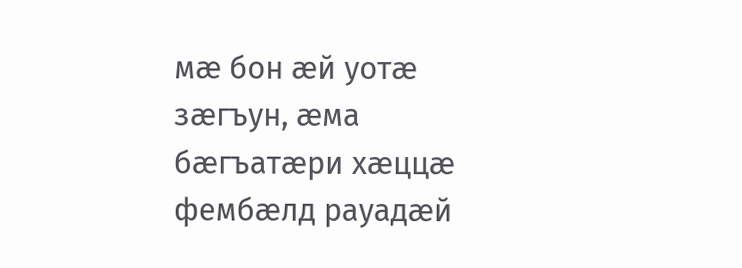мæ бон æй уотæ зæгъун, æма бæгъатæри хæццæ фембæлд рауадæй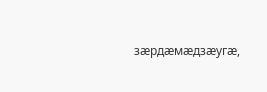зæрдæмæдзæугæ,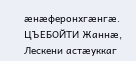æнæферонхгæнгæ.
ЦЪЕБОЙТИ Жаннæ, Лескени астæуккаг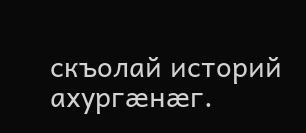скъолай историй ахургæнæг.